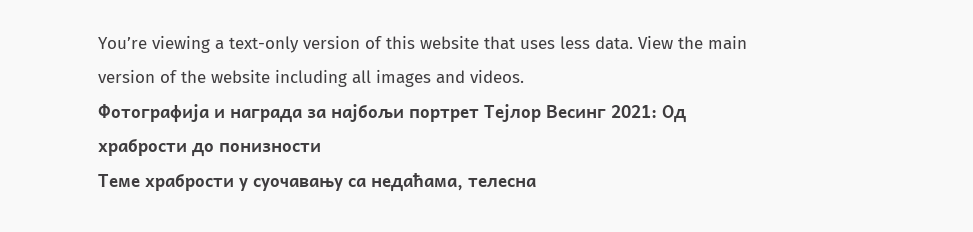You’re viewing a text-only version of this website that uses less data. View the main version of the website including all images and videos.
Фотографија и награда за најбољи портрет Тејлор Весинг 2021: Од храбрости до понизности
Теме храбрости у суочавању са недаћама, телесна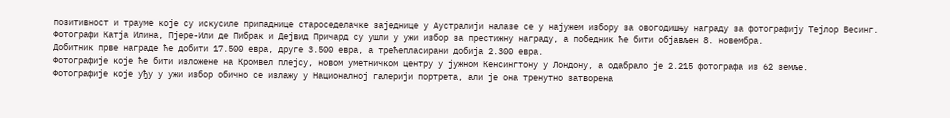позитивност и трауме које су искусиле припаднице староседелачке заједнице у Аустралији налазе се у најужем избору за овогодишњу награду за фотографију Тејлор Весинг.
Фотографи Катја Илина, Пјере-Или де Пибрак и Дејвид Причард су ушли у ужи избор за престижну награду, а победник ће бити објављен 8. новембра.
Добитник прве награде ће добити 17.500 евра, друге 3.500 евра, а трећепласирани добија 2.300 евра.
Фотографије које ће бити изложене на Кромвел плејсу, новом уметничком центру у јужном Кенсингтону у Лондону, а одабрало је 2.215 фотографа из 62 земље.
Фотографије које уђу у ужи избор обично се излажу у Националној галерији портрета, али је она тренутно затворена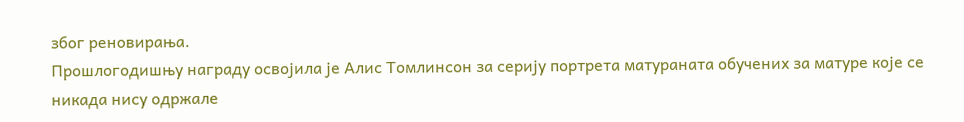због реновирања.
Прошлогодишњу награду освојила је Алис Томлинсон за серију портрета матураната обучених за матурe којe се никада нису одржалe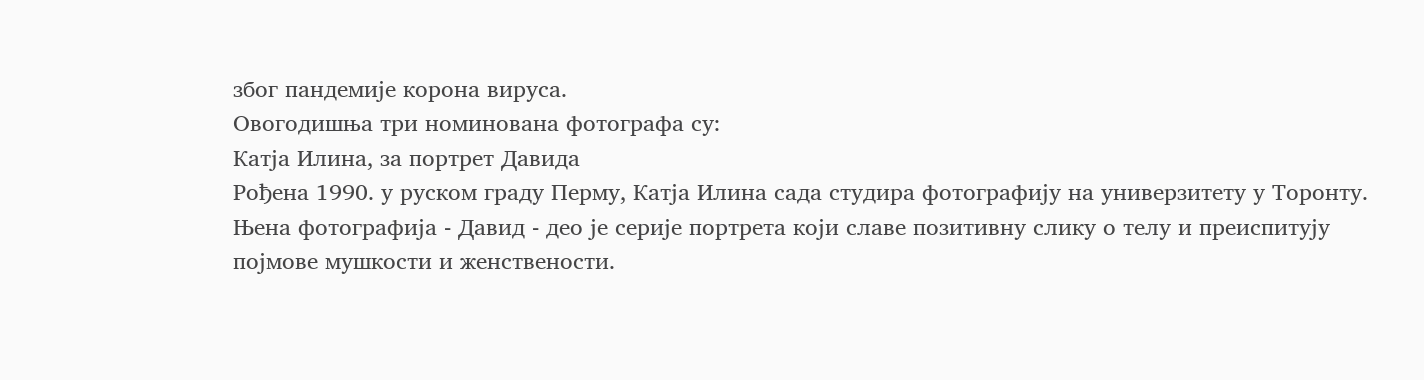због пандемије корона вируса.
Овогодишња три номинована фотографа су:
Катjа Илина, за портрет Давидa
Рођена 1990. у руском граду Перму, Катjа Илина сада студира фотографију на универзитету у Торонту.
Њена фотографија - Давид - део је серије портрета који славе позитивну слику о телу и преиспитују појмове мушкости и женствености.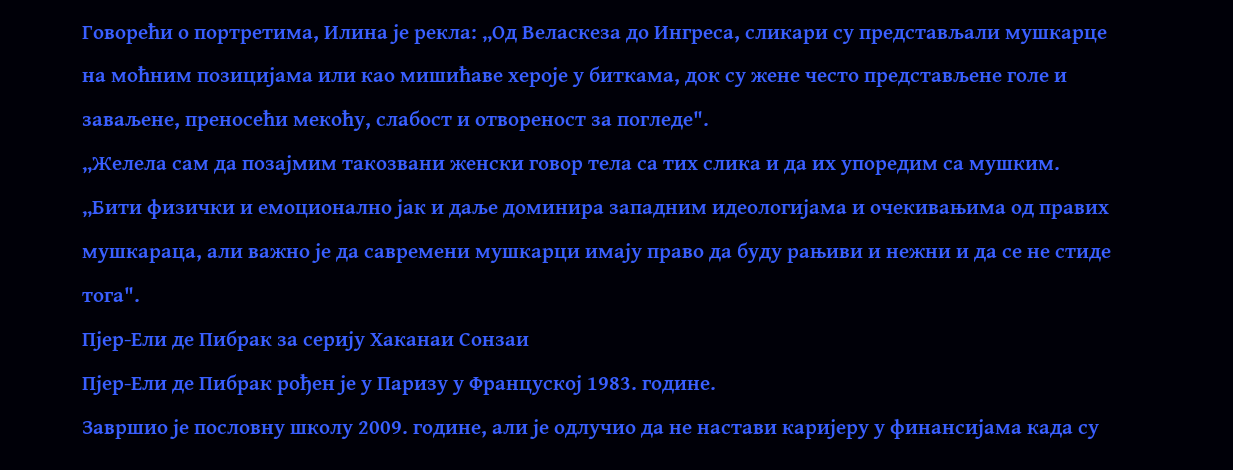Говорећи о портретима, Илина је рекла: „Од Веласкеза до Ингреса, сликари су представљали мушкарце на моћним позицијама или као мишићаве хероје у биткама, док су жене често представљене голе и заваљене, преносећи мекоћу, слабост и отвореност за погледе".
„Желела сам да позајмим такозвани женски говор тела са тих слика и да их упоредим са мушким.
„Бити физички и емоционално јак и даље доминира западним идеологијама и очекивањима од правих мушкараца, али важно је да савремени мушкарци имају право да буду рањиви и нежни и да се не стиде тога".
Пјер-Ели де Пибрак за серију Хаканаи Сонзаи
Пјер-Ели де Пибрак рођен је у Паризу у Француској 1983. године.
Завршио је пословну школу 2009. године, али је одлучио да не настави каријеру у финансијама када су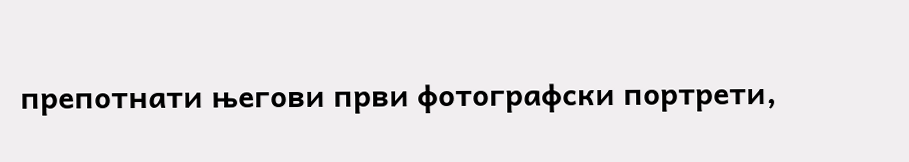препотнати његови први фотографски портрети,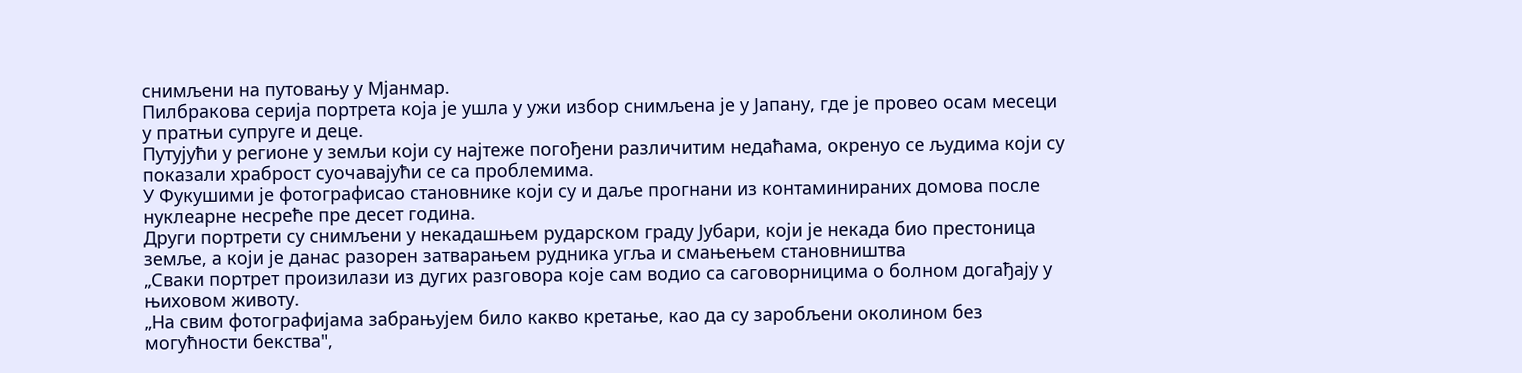снимљени на путовању у Мјанмар.
Пилбракова серија портрета која је ушла у ужи избор снимљена је у Јапану, где је провео осам месеци у пратњи супруге и деце.
Путујући у регионе у земљи који су најтеже погођени различитим недаћама, окренуо се људима који су показали храброст суочавајући се са проблемима.
У Фукушими је фотографисао становнике који су и даље прогнани из контаминираних домова после нуклеарне несреће пре десет година.
Други портрети су снимљени у некадашњем рударском граду Јубари, који је некада био престоница земље, а који је данас разорен затварањем рудника угља и смањењем становништва
„Сваки портрет произилази из дугих разговора које сам водио са саговорницима о болном догађају у њиховом животу.
„На свим фотографијама забрањујем било какво кретање, као да су заробљени околином без могућности бекства",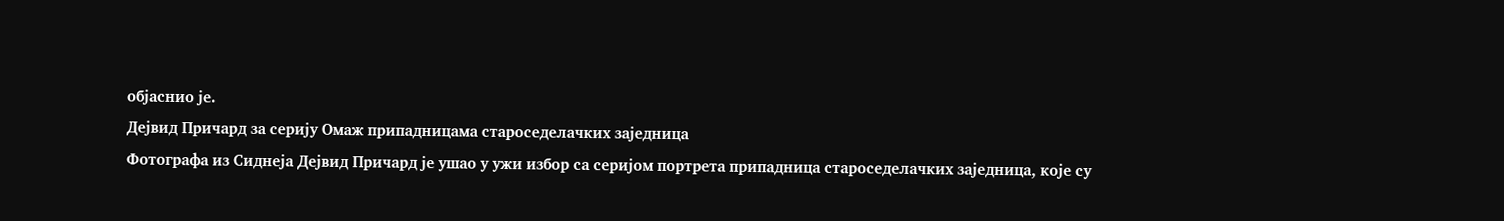објаснио је.
Дејвид Причард за серију Омаж припадницама староседелачких заједница
Фотографа из Сиднеја Дејвид Причард је ушао у ужи избор са серијом портрета припадница староседелачких заједница, које су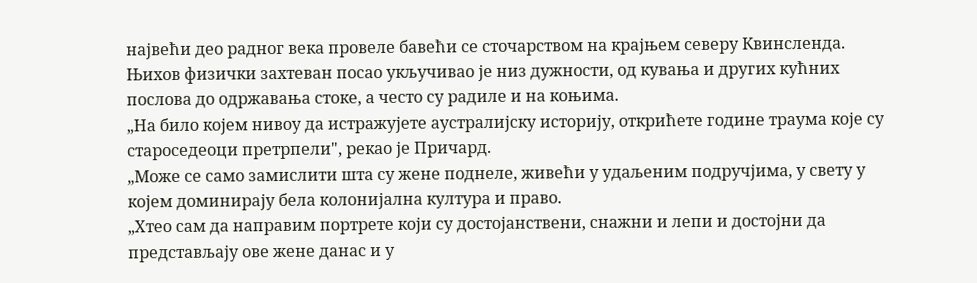највећи део радног века провеле бавећи се сточарством на крајњем северу Квинсленда.
Њихов физички захтеван посао укључивао је низ дужности, од кувања и других кућних послова до одржавања стоке, а често су радиле и на коњима.
„На било којем нивоу да истражујете аустралијску историју, открићете године траума које су староседеоци претрпели", рекао је Причард.
„Може се само замислити шта су жене поднеле, живећи у удаљеним подручјима, у свету у којем доминирају бела колонијална култура и право.
„Хтео сам да направим портрете који су достојанствени, снажни и лепи и достојни да представљају ове жене данас и у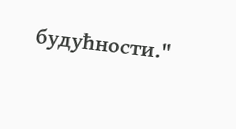будућности."